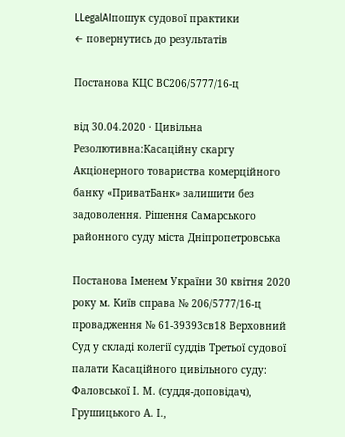LLegalAIпошук судової практики
← повернутись до результатів

Постанова КЦС ВС206/5777/16-ц

від 30.04.2020 · Цивільна
Резолютивна:Касаційну скаргу Акціонерного товариства комерційного банку «ПриватБанк» залишити без задоволення. Рішення Самарського районного суду міста Дніпропетровська

Постанова Іменем України 30 квітня 2020 року м. Київ справа № 206/5777/16-ц провадження № 61-39393св18 Верховний Суд у складі колегії суддів Третьої судової палати Касаційного цивільного суду: Фаловської І. М. (суддя-доповідач), Грушицького А. І.,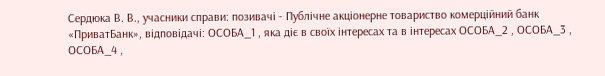Сердюка В. В., учасники справи: позивачі - Публічне акціонерне товариство комерційний банк «ПриватБанк», відповідачі: ОСОБА_1 , яка діє в своїх інтересах та в інтересах ОСОБА_2 , ОСОБА_3 , ОСОБА_4 ,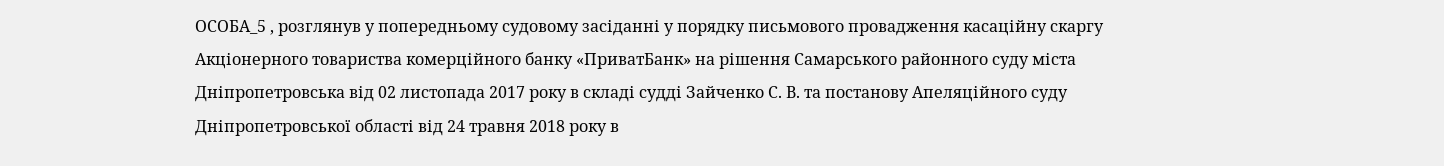ОСОБА_5 , розглянув у попередньому судовому засіданні у порядку письмового провадження касаційну скаргу Акціонерного товариства комерційного банку «ПриватБанк» на рішення Самарського районного суду міста Дніпропетровська від 02 листопада 2017 року в складі судді Зайченко С. В. та постанову Апеляційного суду Дніпропетровської області від 24 травня 2018 року в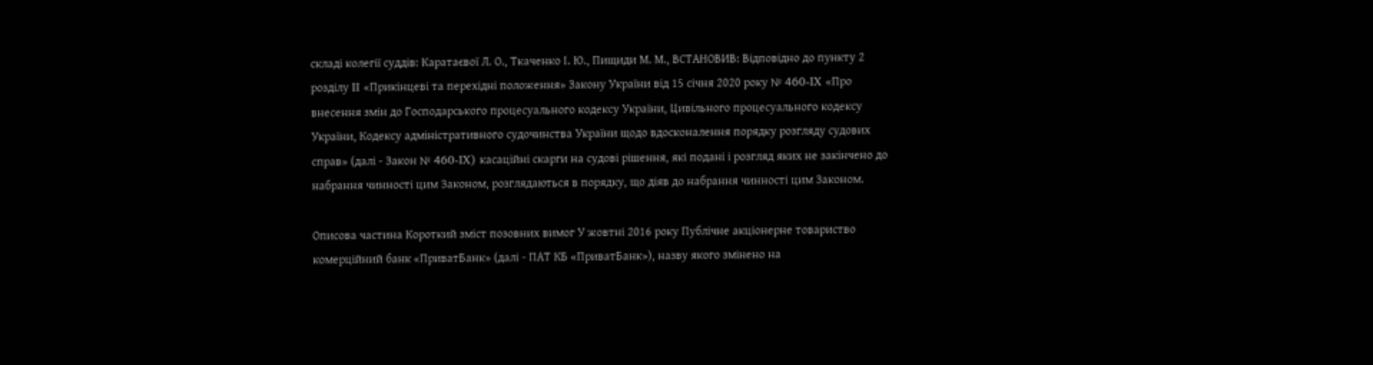складі колегії суддів: Каратаєвої Л. О., Ткаченко І. Ю., Пищиди М. М., ВСТАНОВИВ: Відповідно до пункту 2 розділу II «Прикінцеві та перехідні положення» Закону України від 15 січня 2020 року № 460-IX «Про внесення змін до Господарського процесуального кодексу України, Цивільного процесуального кодексу України, Кодексу адміністративного судочинства України щодо вдосконалення порядку розгляду судових справ» (далі - Закон № 460-IX) касаційні скарги на судові рішення, які подані і розгляд яких не закінчено до набрання чинності цим Законом, розглядаються в порядку, що діяв до набрання чинності цим Законом.

Описова частина Короткий зміст позовних вимог У жовтні 2016 року Публічне акціонерне товариство комерційний банк «ПриватБанк» (далі - ПАТ КБ «ПриватБанк»), назву якого змінено на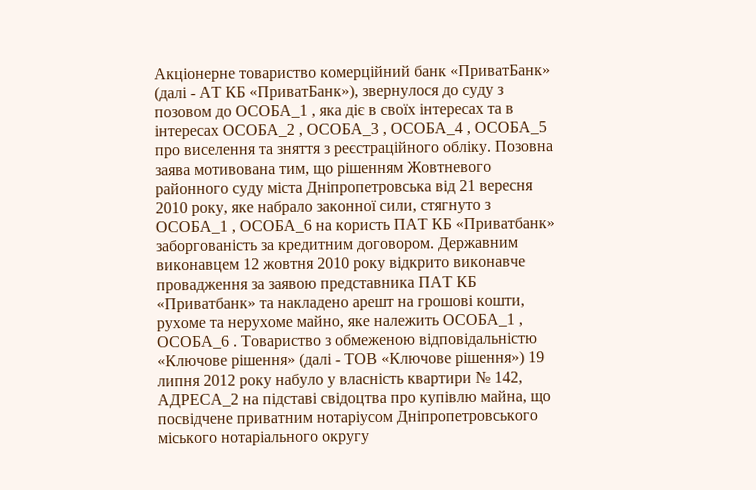Акціонерне товариство комерційний банк «ПриватБанк» (далі - АТ КБ «ПриватБанк»), звернулося до суду з позовом до ОСОБА_1 , яка діє в своїх інтересах та в інтересах ОСОБА_2 , ОСОБА_3 , ОСОБА_4 , ОСОБА_5 про виселення та зняття з реєстраційного обліку. Позовна заява мотивована тим, що рішенням Жовтневого районного суду міста Дніпропетровська від 21 вересня 2010 року, яке набрало законної сили, стягнуто з ОСОБА_1 , ОСОБА_6 на користь ПАТ КБ «Приватбанк» заборгованість за кредитним договором. Державним виконавцем 12 жовтня 2010 року відкрито виконавче провадження за заявою представника ПАТ КБ «Приватбанк» та накладено арешт на грошові кошти, рухоме та нерухоме майно, яке належить ОСОБА_1 , ОСОБА_6 . Товариство з обмеженою відповідальністю «Ключове рішення» (далі - ТОВ «Ключове рішення») 19 липня 2012 року набуло у власність квартири № 142, АДРЕСА_2 на підставі свідоцтва про купівлю майна, що посвідчене приватним нотаріусом Дніпропетровського міського нотаріального округу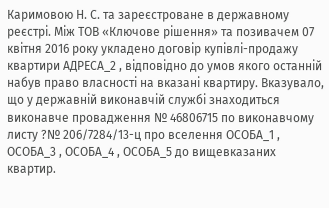Каримовою Н. С. та зареєстроване в державному реєстрі. Між ТОВ «Ключове рішення» та позивачем 07 квітня 2016 року укладено договір купівлі-продажу квартири АДРЕСА_2 , відповідно до умов якого останній набув право власності на вказані квартиру. Вказувало, що у державній виконавчій службі знаходиться виконавче провадження № 46806715 по виконавчому листу ?№ 206/7284/13-ц про вселення ОСОБА_1 , ОСОБА_3 , ОСОБА_4 , ОСОБА_5 до вищевказаних квартир.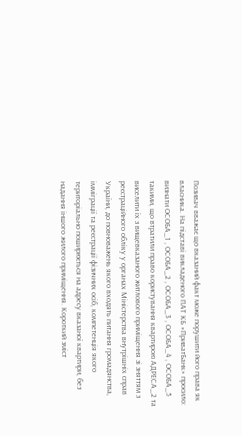Позивач вважає що вказаний факт може порушити його права як власника. На підставі викладеного ПАТ КБ «ПриватБанк» просило: визнати ОСОБА_1 , ОСОБА_2 , ОСОБА_3 , ОСОБА_4 , ОСОБА_5 такими, що втратили право користування квартирою АДРЕСА_2 та виселити їх з вищевказаного житлового приміщення зі зняттям з реєстраційного обліку у органах Міністерства внутрішніх справ України, до повноважень якого входять питання громадянства, імміграції та реєстрації фізичних осіб, компетенція якого територіально поширюється на адресу вказаної квартири, без надання іншого жилого приміщення. Короткий зміст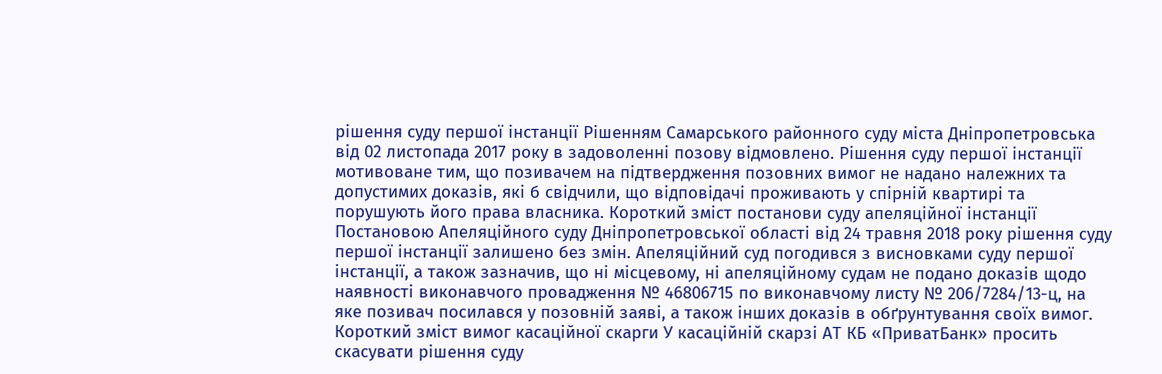рішення суду першої інстанції Рішенням Самарського районного суду міста Дніпропетровська від 02 листопада 2017 року в задоволенні позову відмовлено. Рішення суду першої інстанції мотивоване тим, що позивачем на підтвердження позовних вимог не надано належних та допустимих доказів, які б свідчили, що відповідачі проживають у спірній квартирі та порушують його права власника. Короткий зміст постанови суду апеляційної інстанції Постановою Апеляційного суду Дніпропетровської області від 24 травня 2018 року рішення суду першої інстанції залишено без змін. Апеляційний суд погодився з висновками суду першої інстанції, а також зазначив, що ні місцевому, ні апеляційному судам не подано доказів щодо наявності виконавчого провадження № 46806715 по виконавчому листу № 206/7284/13-ц, на яке позивач посилався у позовній заяві, а також інших доказів в обґрунтування своїх вимог. Короткий зміст вимог касаційної скарги У касаційній скарзі АТ КБ «ПриватБанк» просить скасувати рішення суду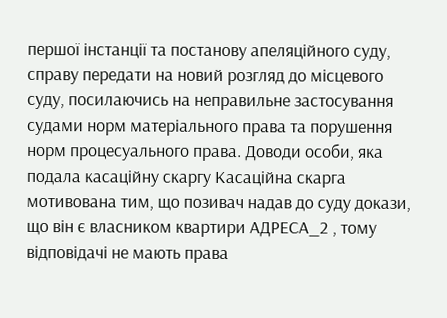першої інстанції та постанову апеляційного суду, справу передати на новий розгляд до місцевого суду, посилаючись на неправильне застосування судами норм матеріального права та порушення норм процесуального права. Доводи особи, яка подала касаційну скаргу Касаційна скарга мотивована тим, що позивач надав до суду докази, що він є власником квартири АДРЕСА_2 , тому відповідачі не мають права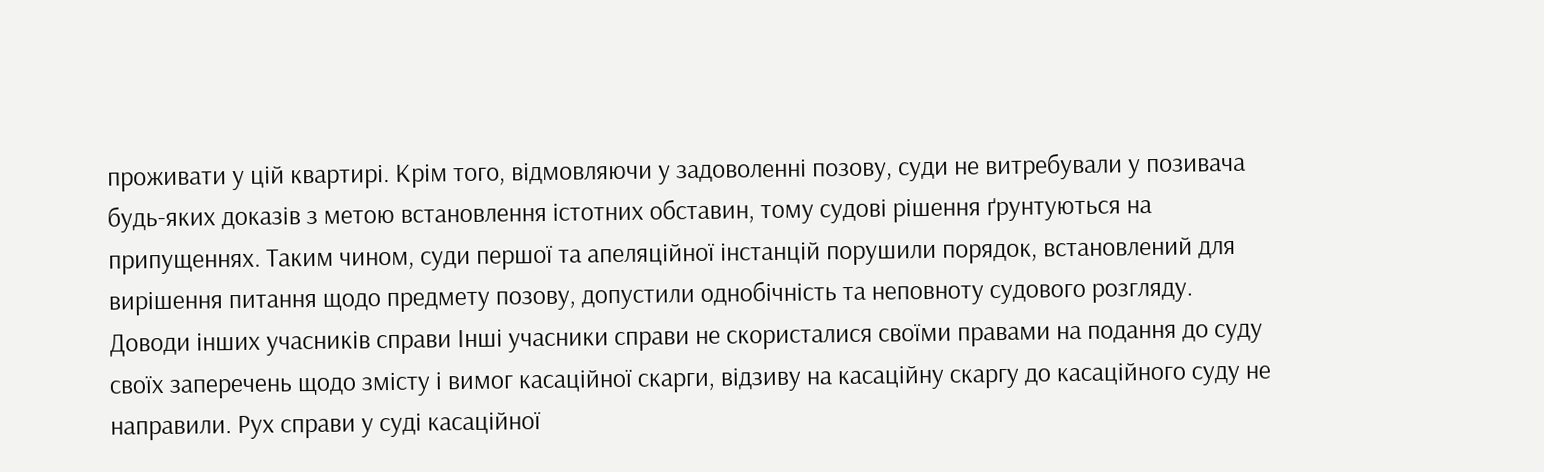проживати у цій квартирі. Крім того, відмовляючи у задоволенні позову, суди не витребували у позивача будь-яких доказів з метою встановлення істотних обставин, тому судові рішення ґрунтуються на припущеннях. Таким чином, суди першої та апеляційної інстанцій порушили порядок, встановлений для вирішення питання щодо предмету позову, допустили однобічність та неповноту судового розгляду. Доводи інших учасників справи Інші учасники справи не скористалися своїми правами на подання до суду своїх заперечень щодо змісту і вимог касаційної скарги, відзиву на касаційну скаргу до касаційного суду не направили. Рух справи у суді касаційної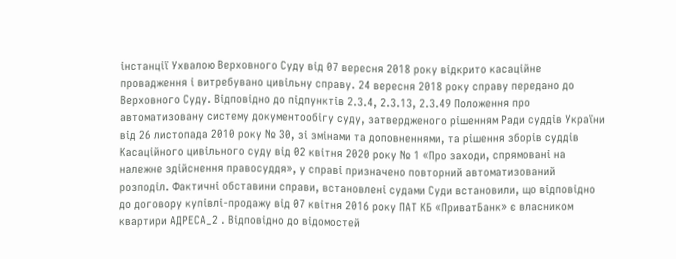інстанції Ухвалою Верховного Суду від 07 вересня 2018 року відкрито касаційне провадження і витребувано цивільну справу. 24 вересня 2018 року справу передано до Верховного Суду. Відповідно до підпунктів 2.3.4, 2.3.13, 2.3.49 Положення про автоматизовану систему документообігу суду, затвердженого рішенням Ради суддів України від 26 листопада 2010 року № 30, зі змінами та доповненнями, та рішення зборів суддів Касаційного цивільного суду від 02 квітня 2020 року № 1 «Про заходи, спрямовані на належне здійснення правосуддя», у справі призначено повторний автоматизований розподіл. Фактичні обставини справи, встановлені судами Суди встановили, що відповідно до договору купівлі-продажу від 07 квітня 2016 року ПАТ КБ «ПриватБанк» є власником квартири АДРЕСА_2 . Відповідно до відомостей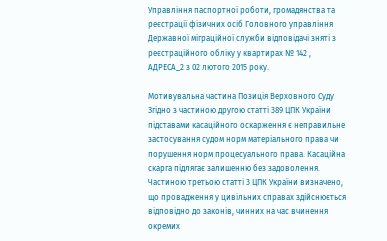Управління паспортної роботи, громадянства та реєстрації фізичних осіб Головного управління Державної міграційної служби відповідачі зняті з реєстраційного обліку у квартирах № 142 , АДРЕСА_2 з 02 лютого 2015 року.

Мотивувальна частина Позиція Верховного Суду Згідно з частиною другою статті 389 ЦПК України підставами касаційного оскарження є неправильне застосування судом норм матеріального права чи порушення норм процесуального права. Касаційна скарга підлягає залишенню без задоволення. Частиною третьою статті 3 ЦПК України визначено, що провадження у цивільних справах здійснюється відповідно до законів, чинних на час вчинення окремих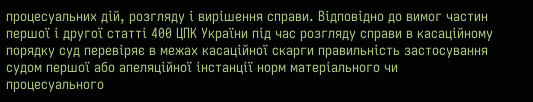процесуальних дій, розгляду і вирішення справи. Відповідно до вимог частин першої і другої статті 400 ЦПК України під час розгляду справи в касаційному порядку суд перевіряє в межах касаційної скарги правильність застосування судом першої або апеляційної інстанції норм матеріального чи процесуального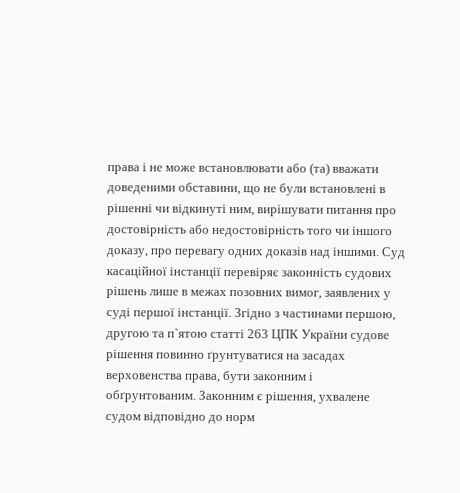права і не може встановлювати або (та) вважати доведеними обставини, що не були встановлені в рішенні чи відкинуті ним, вирішувати питання про достовірність або недостовірність того чи іншого доказу, про перевагу одних доказів над іншими. Суд касаційної інстанції перевіряє законність судових рішень лише в межах позовних вимог, заявлених у суді першої інстанції. Згідно з частинами першою, другою та п`ятою статті 263 ЦПК України судове рішення повинно ґрунтуватися на засадах верховенства права, бути законним і обґрунтованим. Законним є рішення, ухвалене судом відповідно до норм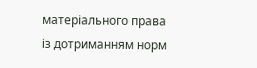матеріального права із дотриманням норм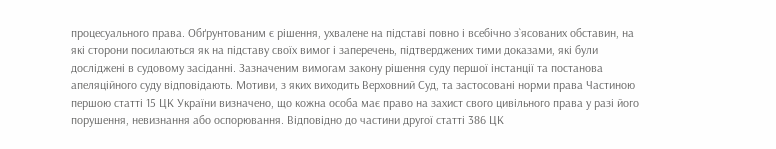процесуального права. Обґрунтованим є рішення, ухвалене на підставі повно і всебічно з`ясованих обставин, на які сторони посилаються як на підставу своїх вимог і заперечень, підтверджених тими доказами, які були досліджені в судовому засіданні. Зазначеним вимогам закону рішення суду першої інстанції та постанова апеляційного суду відповідають. Мотиви, з яких виходить Верховний Суд, та застосовані норми права Частиною першою статті 15 ЦК України визначено, що кожна особа має право на захист свого цивільного права у разі його порушення, невизнання або оспорювання. Відповідно до частини другої статті 386 ЦК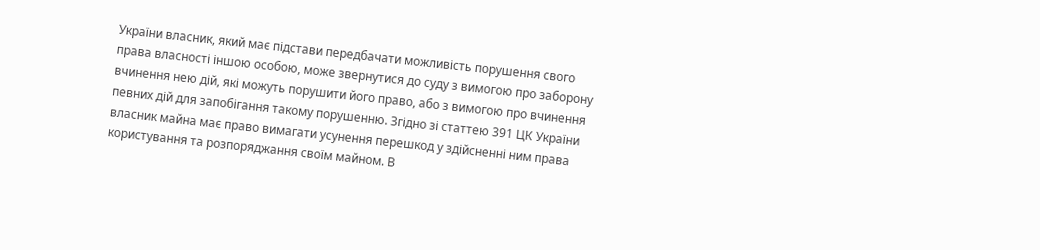України власник, який має підстави передбачати можливість порушення свого права власності іншою особою, може звернутися до суду з вимогою про заборону вчинення нею дій, які можуть порушити його право, або з вимогою про вчинення певних дій для запобігання такому порушенню. Згідно зі статтею 391 ЦК України власник майна має право вимагати усунення перешкод у здійсненні ним права користування та розпоряджання своїм майном. В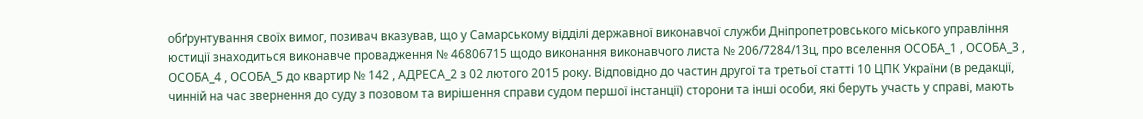обґрунтування своїх вимог, позивач вказував, що у Самарському відділі державної виконавчої служби Дніпропетровського міського управління юстиції знаходиться виконавче провадження № 46806715 щодо виконання виконавчого листа № 206/7284/13ц, про вселення ОСОБА_1 , ОСОБА_3 , ОСОБА_4 , ОСОБА_5 до квартир № 142 , АДРЕСА_2 з 02 лютого 2015 року. Відповідно до частин другої та третьої статті 10 ЦПК України (в редакції, чинній на час звернення до суду з позовом та вирішення справи судом першої інстанції) сторони та інші особи, які беруть участь у справі, мають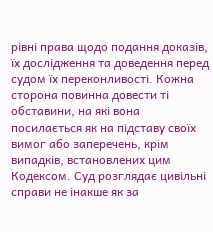рівні права щодо подання доказів, їх дослідження та доведення перед судом їх переконливості. Кожна сторона повинна довести ті обставини, на які вона посилається як на підставу своїх вимог або заперечень, крім випадків, встановлених цим Кодексом. Суд розглядає цивільні справи не інакше як за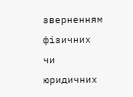зверненням фізичних чи юридичних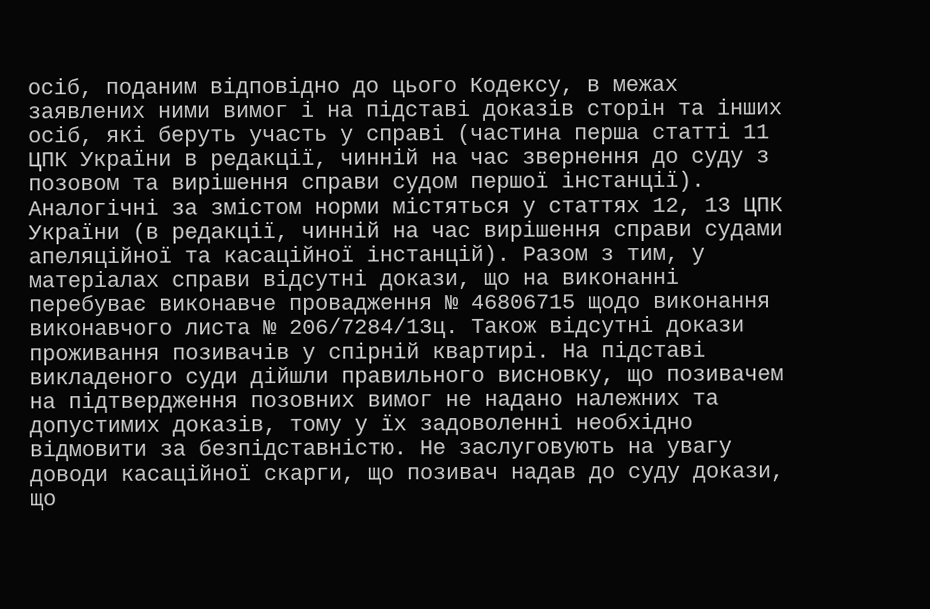осіб, поданим відповідно до цього Кодексу, в межах заявлених ними вимог і на підставі доказів сторін та інших осіб, які беруть участь у справі (частина перша статті 11 ЦПК України в редакції, чинній на час звернення до суду з позовом та вирішення справи судом першої інстанції). Аналогічні за змістом норми містяться у статтях 12, 13 ЦПК України (в редакції, чинній на час вирішення справи судами апеляційної та касаційної інстанцій). Разом з тим, у матеріалах справи відсутні докази, що на виконанні перебуває виконавче провадження № 46806715 щодо виконання виконавчого листа № 206/7284/13ц. Також відсутні докази проживання позивачів у спірній квартирі. На підставі викладеного суди дійшли правильного висновку, що позивачем на підтвердження позовних вимог не надано належних та допустимих доказів, тому у їх задоволенні необхідно відмовити за безпідставністю. Не заслуговують на увагу доводи касаційної скарги, що позивач надав до суду докази, що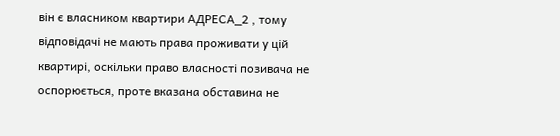він є власником квартири АДРЕСА_2 , тому відповідачі не мають права проживати у цій квартирі, оскільки право власності позивача не оспорюється, проте вказана обставина не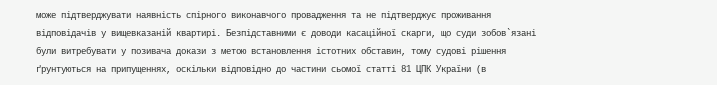може підтверджувати наявність спірного виконавчого провадження та не підтверджує проживання відповідачів у вищевказаній квартирі. Безпідставними є доводи касаційної скарги, що суди зобов`язані були витребувати у позивача докази з метою встановлення істотних обставин, тому судові рішення ґрунтуються на припущеннях, оскільки відповідно до частини сьомої статті 81 ЦПК України (в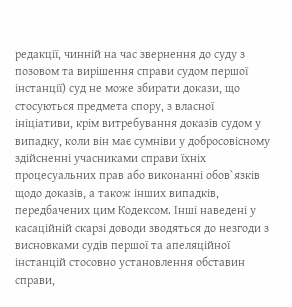редакції, чинній на час звернення до суду з позовом та вирішення справи судом першої інстанції) суд не може збирати докази, що стосуються предмета спору, з власної ініціативи, крім витребування доказів судом у випадку, коли він має сумніви у добросовісному здійсненні учасниками справи їхніх процесуальних прав або виконанні обов`язків щодо доказів, а також інших випадків, передбачених цим Кодексом. Інші наведені у касаційній скарзі доводи зводяться до незгоди з висновками судів першої та апеляційної інстанцій стосовно установлення обставин справи,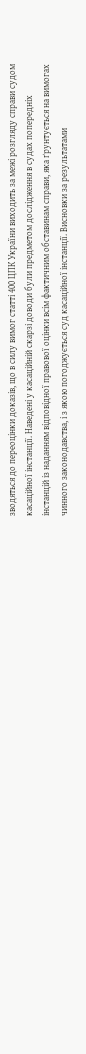зводяться до переоцінки доказів, що в силу вимог статті 400 ЦПК України виходить за межі розгляду справи судом касаційної інстанції. Наведені у касаційній скарзі доводи були предметом дослідження в судах попередніх інстанцій із наданням відповідної правової оцінки всім фактичним обставинам справи, яка ґрунтується на вимогах чинного законодавства, і з якою погоджується суд касаційної інстанції. Висновки за результатами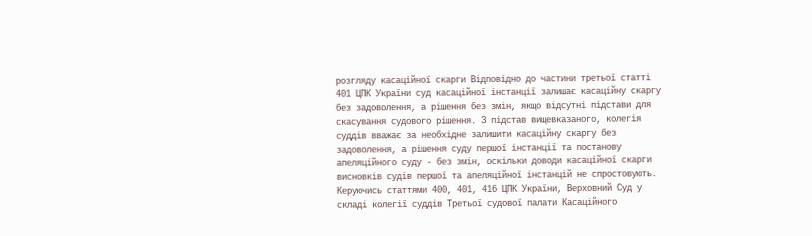розгляду касаційної скарги Відповідно до частини третьої статті 401 ЦПК України суд касаційної інстанції залишає касаційну скаргу без задоволення, а рішення без змін, якщо відсутні підстави для скасування судового рішення. З підстав вищевказаного, колегія суддів вважає за необхідне залишити касаційну скаргу без задоволення, а рішення суду першої інстанції та постанову апеляційного суду - без змін, оскільки доводи касаційної скарги висновків судів першої та апеляційної інстанцій не спростовують. Керуючись статтями 400, 401, 416 ЦПК України, Верховний Суд у складі колегії суддів Третьої судової палати Касаційного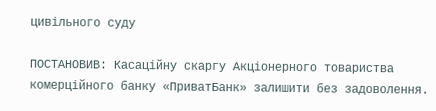цивільного суду

ПОСТАНОВИВ: Касаційну скаргу Акціонерного товариства комерційного банку «ПриватБанк» залишити без задоволення.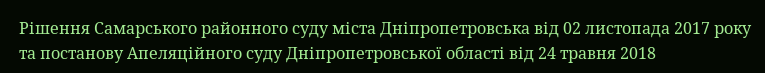Рішення Самарського районного суду міста Дніпропетровська від 02 листопада 2017 року та постанову Апеляційного суду Дніпропетровської області від 24 травня 2018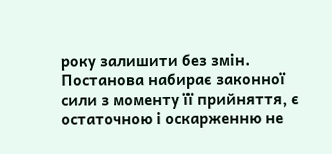року залишити без змін. Постанова набирає законної сили з моменту її прийняття, є остаточною і оскарженню не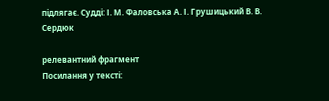підлягає. Судді: І. М. Фаловська А. І. Грушицький В. В. Сердюк

релевантний фрагмент
Посилання у тексті: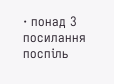· понад 3 посилання поспіль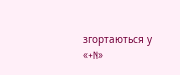згортаються у «+N»